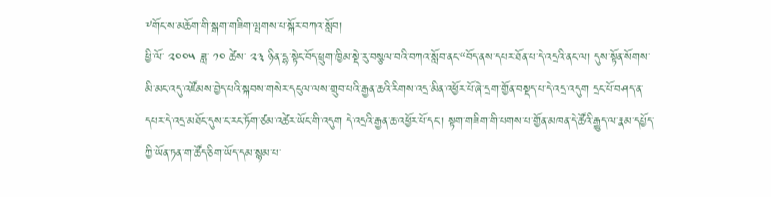༸གོང་ས་མཆོག་གི་སྒག་གཟིག་ལྤགས་པ་སྐོར་བཀའ་སློབ།
ཕྱི་ལོ་ ༢༠༠༥ ཟླ་ ༡༠ ཚེས་ ༢༣ ཉིན་དྷ་སྟེང་བོད་ཕྲུག་ཁྱིམ་སྡེ་རུ་བསྩལ་བའི་བཀའ་སློབ་ནང་“བོད་ནས་དཔར་ཐོན་པ་དེ་འདྲའི་ནང་ལ། དུས་སྟོན་སོགས་མི་མང་འདུ་འཛོམས་བྱེད་པའི་སྐབས་གསེར་དངུལ་ལས་གྲུབ་པའི་རྒྱན་ཆའི་རིགས་འདྲ་མིན་འཕྱོར་པོ་ཞེ་དྲག་གྱོན་བསྡད་པ་དེ་འདྲ་འདུག དྲང་པོ་བཤད་ན་དཔར་དེ་འདྲ་མཐོང་དུས་ང་རང་ཏོག་ཙམ་འཚེར་ཡོང་གི་འདུག དེ་འདྲའི་རྒྱན་ཆ་འཕྱོར་པོ་དང་། སྟག་གཟིག་གི་པགས་པ་གྱོན་མཁན་དེ་ཚོའི་རྒྱུད་ལ་རྣམ་དཔྱོད་ཀྱི་ཡོན་ཏན་ག་ཚོད་ཅིག་ཡོད་དམ་སྙམ་པ་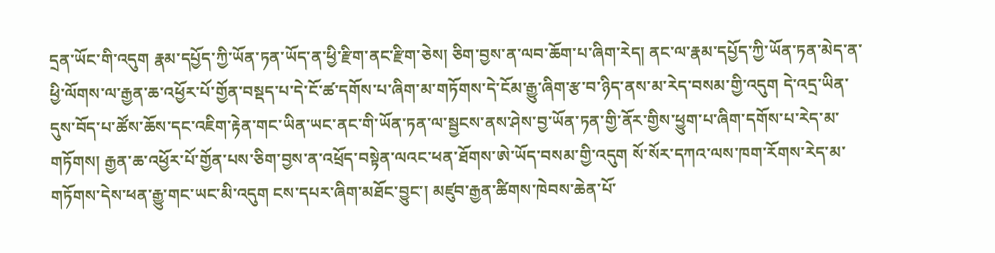དྲན་ཡོང་གི་འདུག རྣམ་དཔྱོད་ཀྱི་ཡོན་ཏན་ཡོད་ན་ཕྱི་རྫིག་ནང་རྫིག་ཅེས། ཅིག་བྱས་ན་ལབ་ཆོག་པ་ཞིག་རེད། ནང་ལ་རྣམ་དཔྱོད་ཀྱི་ཡོན་ཏན་མེད་ན་ཕྱི་ལོགས་ལ་རྒྱན་ཆ་འཕྱོར་པོ་གྱོན་བསྡད་པ་དེ་ངོ་ཚ་དགོས་པ་ཞིག་མ་གཏོགས་དེ་ངོམ་རྒྱུ་ཞིག་རྩ་བ་ཉིད་ནས་མ་རེད་བསམ་གྱི་འདུག དེ་འདྲ་ཡིན་དུས་བོད་པ་ཚོས་ཆོས་དང་འཇིག་རྟེན་གང་ཡིན་ཡང་ནང་གི་ཡོན་ཏན་ལ་སྦྱངས་ནས་ཤེས་བྱ་ཡོན་ཏན་གྱི་ནོར་གྱིས་ཕྱུག་པ་ཞིག་དགོས་པ་རེད་མ་གཏོགས། རྒྱན་ཆ་འཕྱོར་པོ་གྱོན་པས་ཅིག་བྱས་ན་འཕྲོད་བསྟེན་ལའང་ཕན་ཐོགས་ཨེ་ཡོད་བསམ་གྱི་འདུག སོ་སོར་དཀའ་ལས་ཁག་རོགས་རེད་མ་གཏོགས་དེས་ཕན་རྒྱུ་གང་ཡང་མི་འདུག ངས་དཔར་ཞིག་མཐོང་བྱུང་། མཛུབ་རྒྱན་ཚིགས་ཁེབས་ཆེན་པོ་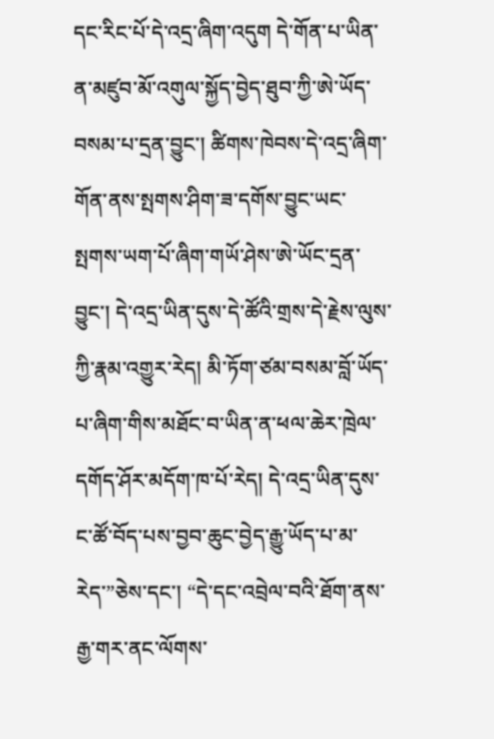དང་རིང་པོ་དེ་འདྲ་ཞིག་འདུག དེ་གོན་པ་ཡིན་ན་མཛུབ་མོ་འགུལ་སྐྱོད་བྱེད་ཐུབ་ཀྱི་ཨེ་ཡོད་བསམ་པ་དྲན་བྱུང་། ཚིགས་ཁེབས་དེ་འདྲ་ཞིག་གོན་ནས་སྤགས་ཤིག་ཟ་དགོས་བྱུང་ཡང་སྤགས་ཡག་པོ་ཞིག་གཡོ་ཤེས་ཨེ་ཡོང་དྲན་བྱུང་། དེ་འདྲ་ཡིན་དུས་དེ་ཚོའི་གྲས་དེ་རྗེས་ལུས་ཀྱི་རྣམ་འགྱུར་རེད། མི་ཏོག་ཙམ་བསམ་བློ་ཡོད་པ་ཞིག་གིས་མཐོང་བ་ཡིན་ན་ཕལ་ཆེར་ཁྲེལ་དགོད་ཤོར་མདོག་ཁ་པོ་རེད། དེ་འདྲ་ཡིན་དུས་ང་ཚོ་བོད་པས་བྱབ་ཆུང་བྱེད་རྒྱུ་ཡོད་པ་མ་རེད་”ཅེས་དང་། “དེ་དང་འབྲེལ་བའི་ཐོག་ནས་རྒྱ་གར་ནང་ལོགས་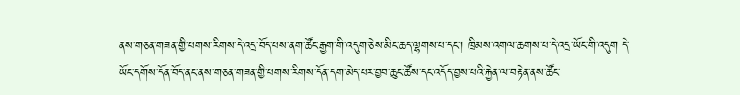ནས་གཅན་གཟན་གྱི་པགས་རིགས་དེ་འདྲ་བོད་པས་ནག་ཚོང་རྒྱག་གི་འདུག་ཅེས་མིང་ཆད་ལྷགས་པ་དང་། ཁྲིམས་འགལ་ཆགས་པ་དེ་འདྲ་ཡོང་གི་འདུག དེ་ཡོང་དགོས་དོན་བོད་ནང་ནས་གཅན་གཟན་གྱི་པགས་རིགས་དོན་དག་མེད་པར་བྱབ་ཆུང་ཚོས་དང་འདོད་བྱས་པའི་རྐྱེན་ལ་བརྟེན་ནས་ཚོང་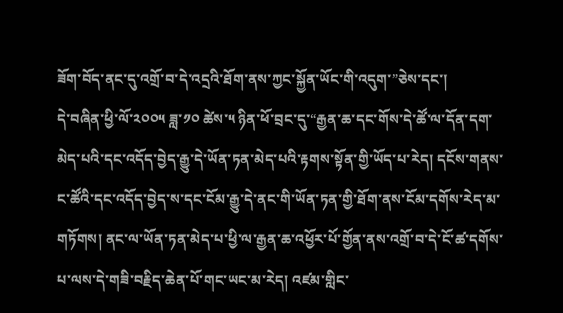ཟོག་བོད་ནང་དུ་འགྲོ་བ་དེ་འདྲའི་ཐོག་ནས་ཀྱང་སྐྱོན་ཡོང་གི་འདུག་”ཅེས་དང་།
དེ་བཞིན་ཕྱི་ལོ་༢༠༠༥ ཟླ་༡༠ ཚེས་༥ ཉིན་ཕོ་བྲང་དུ་“རྒྱན་ཆ་དང་གོས་དེ་ཚོ་ལ་དོན་དག་མེད་པའི་དང་འདོད་བྱེད་རྒྱུ་དེ་ཡོན་ཏན་མེད་པའི་རྟགས་སྟོན་གྱི་ཡོད་པ་རེད། དངོས་གནས་ང་ཚོའི་དང་འདོད་བྱེད་ས་དང་ངོམ་རྒྱུ་དེ་ནང་གི་ཡོན་ཏན་གྱི་ཐོག་ནས་ངོམ་དགོས་རེད་མ་གཏོགས། ནང་ལ་ཡོན་ཏན་མེད་པ་ཕྱི་ལ་རྒྱན་ཆ་འཕྱོར་པོ་གྱོན་ནས་འགྲོ་བ་དེ་ངོ་ཚ་དགོས་པ་ལས་དེ་གཟི་བརྗིད་ཆེན་པོ་གང་ཡང་མ་རེད། འཛམ་གླིང་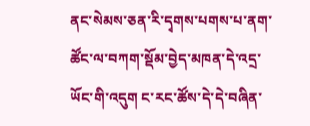ནང་སེམས་ཅན་རི་དྭགས་པགས་པ་ནག་ཚོང་ལ་བཀག་སྡོམ་བྱེད་མཁན་དེ་འདྲ་ཡོང་གི་འདུག ང་རང་ཚོས་དེ་དེ་བཞིན་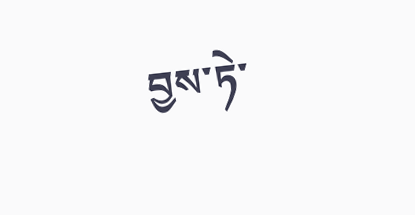བྱས་ཏེ་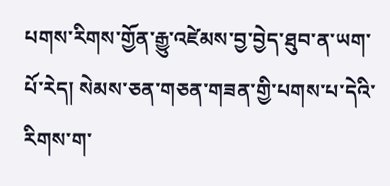པགས་རིགས་གྱོན་རྒྱུ་འཛེམས་བྱ་བྱེད་ཐུབ་ན་ཡག་པོ་རེད། སེམས་ཅན་གཅན་གཟན་གྱི་པགས་པ་དེའི་རིགས་ག་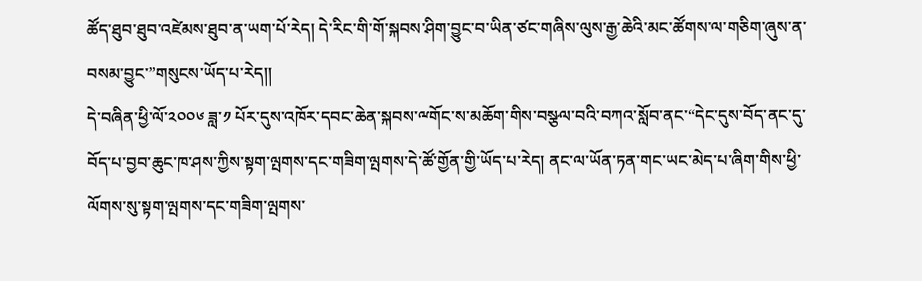ཚོད་ཐུབ་ཐུབ་འཛེམས་ཐུབ་ན་ཡག་པོ་རེད། དེ་རིང་གི་གོ་སྐབས་ཤིག་བྱུང་བ་ཡིན་ཙང་གཞིས་ལུས་རྒྱ་ཆེའི་མང་ཚོགས་ལ་གཅིག་ཞུས་ན་བསམ་བྱུང་”གསུངས་ཡོད་པ་རེད།།
དེ་བཞིན་ཕྱི་ལོ་༢༠༠༦ ཟླ་༡ པོར་དུས་འཁོར་དབང་ཆེན་སྐབས་ྋགོང་ས་མཆོག་གིས་བསྩལ་བའི་བཀའ་སློབ་ནང་“དེང་དུས་བོད་ནང་དུ་བོད་པ་བྱབ་ཆུང་ཁ་ཤས་ཀྱིས་སྟག་ལྤགས་དང་གཟིག་ལྤགས་དེ་ཚོ་གྱོན་གྱི་ཡོད་པ་རེད། ནང་ལ་ཡོན་ཏན་གང་ཡང་མེད་པ་ཞིག་གིས་ཕྱི་ལོགས་སུ་སྟག་ལྤགས་དང་གཟིག་ལྤགས་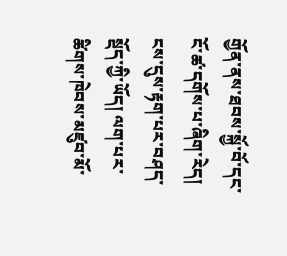གྱོན་ནས་ཐབས་སྐྱོ་བོ་དང་ངོ་ཚ་དགོས་པ་ཞིག་རེད། ངས་དུས་རྟག་པར་བཤད་སྡོད་ཀྱི་ཡོད། ལག་པར་ཚིགས་ཁེབས་མཛུབ་མོ་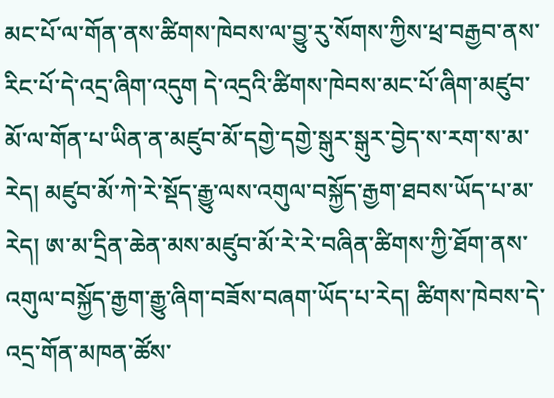མང་པོ་ལ་གོན་ནས་ཚིགས་ཁེབས་ལ་བྱུ་རུ་སོགས་ཀྱིས་ཕྲ་བརྒྱབ་ནས་རིང་པོ་དེ་འདྲ་ཞིག་འདུག དེ་འདྲའི་ཚིགས་ཁེབས་མང་པོ་ཞིག་མཛུབ་མོ་ལ་གོན་པ་ཡིན་ན་མཛུབ་མོ་དགྱེ་དགྱེ་སྒུར་སྒུར་བྱེད་ས་རག་ས་མ་རེད། མཛུབ་མོ་ཀེ་རེ་སྡོད་རྒྱུ་ལས་འགུལ་བསྐྱོད་རྒྱག་ཐབས་ཡོད་པ་མ་རེད། ཨ་མ་དྲིན་ཆེན་མས་མཛུབ་མོ་རེ་རེ་བཞིན་ཚིགས་ཀྱི་ཐོག་ནས་འགུལ་བསྐྱོད་རྒྱག་རྒྱུ་ཞིག་བཟོས་བཞག་ཡོད་པ་རེད། ཚིགས་ཁེབས་དེ་འདྲ་གོན་མཁན་ཚོས་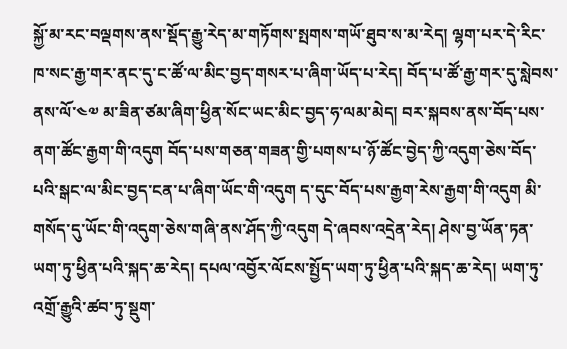སྐྱོ་མ་རང་བལྡགས་ནས་སྡོད་རྒྱུ་རེད་མ་གཏོགས་སྤགས་གཡོ་ཐུབ་ས་མ་རེད། ལྷག་པར་དེ་རིང་ཁ་སང་རྒྱ་གར་ནང་དུ་ང་ཚོ་ལ་མིང་བྱད་གསར་པ་ཞིག་ཡོད་པ་རེད། བོད་པ་ཚོ་རྒྱ་གར་དུ་སླེབས་ནས་ལོ་༤༧ མ་ཟིན་ཙམ་ཞིག་ཕྱིན་སོང་ཡང་མིང་བྱད་ཧ་ལམ་མེད། བར་སྐབས་ནས་བོད་པས་ནག་ཚོང་རྒྱག་གི་འདུག བོད་པས་གཅན་གཟན་གྱི་པགས་པ་ཉོ་ཚོང་བྱེད་ཀྱི་འདུག་ཅེས་བོད་པའི་སྒང་ལ་མིང་བྱད་ངན་པ་ཞིག་ཡོང་གི་འདུག ད་དུང་བོད་པས་རྒྱག་རེས་རྒྱག་གི་འདུག མི་གསོད་དུ་ཡོང་གི་འདུག་ཅེས་གཞི་ནས་ཤོད་ཀྱི་འདུག དེ་ཞབས་འདྲེན་རེད། ཤེས་བྱ་ཡོན་ཏན་ཡག་ཏུ་ཕྱིན་པའི་སྐད་ཆ་རེད། དཔལ་འབྱོར་ལོངས་སྤྱོད་ཡག་ཏུ་ཕྱིན་པའི་སྐད་ཆ་རེད། ཡག་ཏུ་འགྲོ་རྒྱུའི་ཚབ་ཏུ་སྡུག་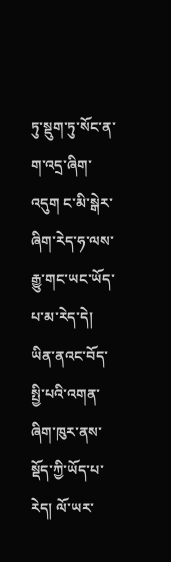ཏུ་སྡུག་ཏུ་སོང་ན་ག་འདྲ་ཞིག་འདུག ང་མི་སྒེར་ཞིག་རེད་ཧ་ལས་རྒྱུ་གང་ཡང་ཡོད་པ་མ་རེད་དེ། ཡིན་ནའང་བོད་སྤྱི་པའི་འགན་ཞིག་ཁུར་ནས་སྡོད་ཀྱི་ཡོད་པ་རེད། ལོ་ཡར་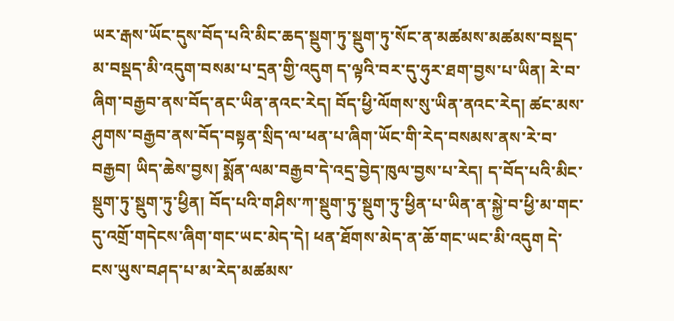ཡར་རྒས་ཡོང་དུས་བོད་པའི་མིང་ཆད་སྡུག་ཏུ་སྡུག་ཏུ་སོང་ན་མཚམས་མཚམས་བསྡད་མ་བསྡད་མི་འདུག་བསམ་པ་དྲན་གྱི་འདུག ད་ལྟའི་བར་དུ་ཧུར་ཐག་བྱས་པ་ཡིན། རེ་བ་ཞིག་བརྒྱབ་ནས་བོད་ནང་ཡིན་ནའང་རེད། བོད་ཕྱི་ལོགས་སུ་ཡིན་ནའང་རེད། ཚང་མས་ཤུགས་བརྒྱབ་ནས་བོད་བསྟན་སྲིད་ལ་ཕན་པ་ཞིག་ཡོང་གི་རེད་བསམས་ནས་རེ་བ་བརྒྱབ། ཡིད་ཆེས་བྱས། སྨོན་ལམ་བརྒྱབ་དེ་འདྲ་བྱེད་ཁུལ་བྱས་པ་རེད། ད་བོད་པའི་མིང་སྡུག་ཏུ་སྡུག་ཏུ་ཕྱིན། བོད་པའི་གཤིས་ཀ་སྡུག་ཏུ་སྡུག་ཏུ་ཕྱིན་པ་ཡིན་ན་སྐྱེ་བ་ཕྱི་མ་གང་དུ་འགྲོ་གདེངས་ཞིག་གང་ཡང་མེད་དེ། ཕན་ཐོགས་མེད་ན་ཆོ་གང་ཡང་མི་འདུག དེ་ངས་ཡུས་བཤད་པ་མ་རེད་མཚམས་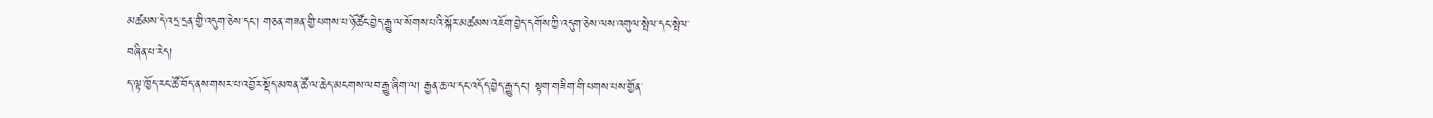མཚམས་དེ་འདྲ་དྲན་གྱི་འདུག་ཅེས་དང་། གཅན་གཟན་གྱི་པགས་པ་ཉོ་ཚོང་བྱེད་རྒྱུ་ལ་སོགས་པའི་སྐོར་མཚམས་འཇོག་བྱེད་དགོས་ཀྱི་འདུག་ཅེས་ལས་འགུལ་སྤེལ་དང་སྤེལ་བཞིན་པ་རེད།
ད་ལྟ་ཁྱོད་རང་ཚོ་བོད་ནས་གསར་པ་འབྱོར་སྡོད་མཁན་ཚོ་ལ་ཆེད་མངགས་ལབ་རྒྱུ་ཞིག་ལ། རྒྱན་ཆ་ལ་དང་འདོད་བྱེད་རྒྱུ་དང་། སྟག་གཟིག་གི་པགས་པས་གྱོན་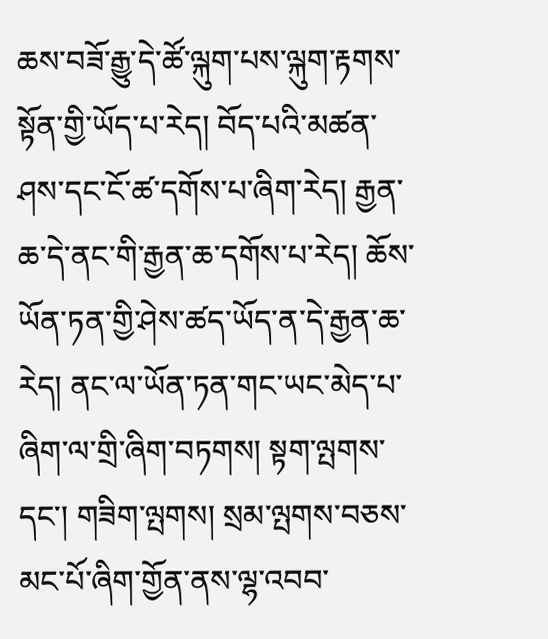ཆས་བཟོ་རྒྱུ་དེ་ཚོ་ལྐུག་པས་ལྐུག་རྟགས་སྟོན་གྱི་ཡོད་པ་རེད། བོད་པའི་མཚན་ཤས་དང་ངོ་ཚ་དགོས་པ་ཞིག་རེད། རྒྱན་ཆ་དེ་ནང་གི་རྒྱན་ཆ་དགོས་པ་རེད། ཆོས་ཡོན་ཏན་གྱི་ཤེས་ཚད་ཡོད་ན་དེ་རྒྱན་ཆ་རེད། ནང་ལ་ཡོན་ཏན་གང་ཡང་མེད་པ་ཞིག་ལ་གྲི་ཞིག་བཏགས། སྟག་ལྤགས་དང་། གཟིག་ལྤགས། སྲམ་ལྤགས་བཅས་མང་པོ་ཞིག་གྱོན་ནས་ལྷ་འབབ་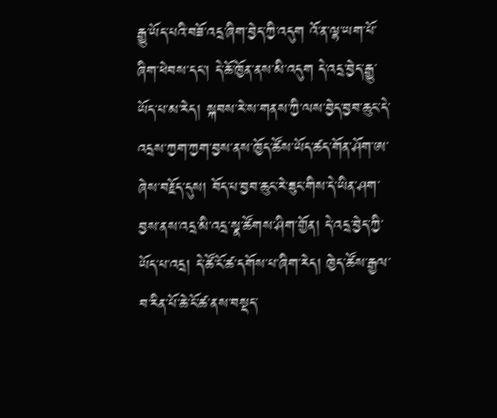རྒྱུ་ཡོད་པའི་བཟོ་འདྲ་ཞིག་བྱེད་ཀྱི་འདུག འོ་ན་ལྷ་ཡག་པོ་ཞིག་ཕེབས་དང་། དེ་ཆོ་ཁྱོན་ནས་མི་འདུག དེ་འདྲ་བྱེད་རྒྱུ་ཡོད་པ་མ་རེད། སྐབས་རེ་ས་གནས་ཀྱི་ལས་བྱེད་བྱབ་ཆུང་དེ་འདྲས་ཀྱག་ཀྱག་བྱས་ནས་ཁྱོད་ཚོས་ཡོད་ཚད་གོན་ཤོག་ཨ་ཞེས་བརྗོད་དུས། བོད་པ་བྱབ་ཆུང་རེ་ཟུང་གིས་དེ་ཡིན་ཤག་བྱས་ནས་འདྲ་མི་འདྲ་སྣ་ཚོགས་ཤིག་གྱོན། དེ་འདྲ་བྱེད་ཀྱི་ཡོད་པ་འདྲ། དེ་ཚོ་ངོ་ཚ་དགོས་པ་ཞིག་རེད། ཁྱེད་ཚོས་རྒྱལ་བ་རིན་པོ་ཆེ་ངོ་ཚ་ནས་བསྡད་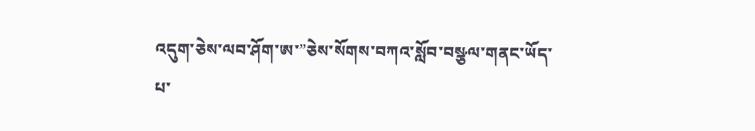འདུག་ཅེས་ལབ་ཤོག་ཨ་”ཅེས་སོགས་བཀའ་སློབ་བསྩལ་གནང་ཡོད་པ་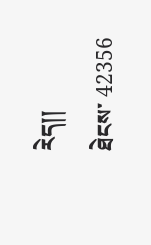རེད།།
ཐེངས་ 42356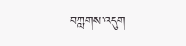བཀླགས་འདུག